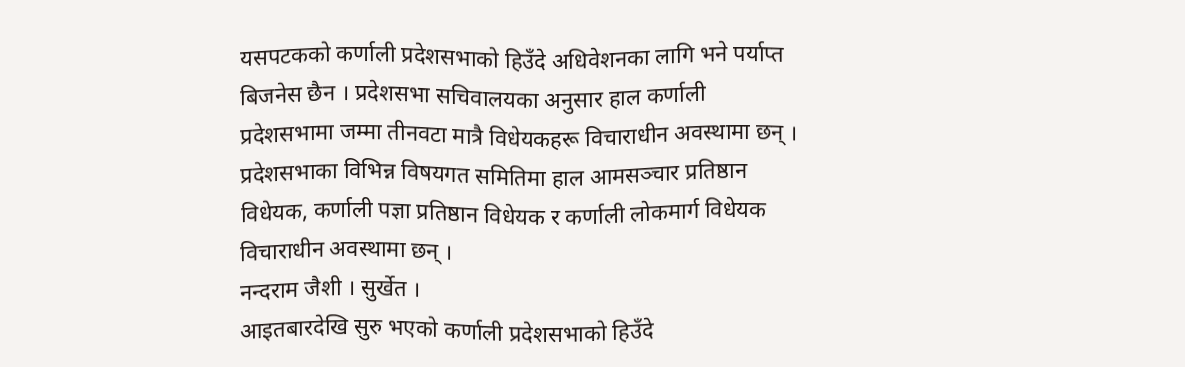यसपटकको कर्णाली प्रदेशसभाको हिउँदे अधिवेशनका लागि भने पर्याप्त बिजनेस छैन । प्रदेशसभा सचिवालयका अनुसार हाल कर्णाली प्रदेशसभामा जम्मा तीनवटा मात्रै विधेयकहरू विचाराधीन अवस्थामा छन् । प्रदेशसभाका विभिन्न विषयगत समितिमा हाल आमसञ्चार प्रतिष्ठान विधेयक, कर्णाली पज्ञा प्रतिष्ठान विधेयक र कर्णाली लोकमार्ग विधेयक विचाराधीन अवस्थामा छन् ।
नन्दराम जैशी । सुर्खेत ।
आइतबारदेखि सुरु भएको कर्णाली प्रदेशसभाको हिउँदे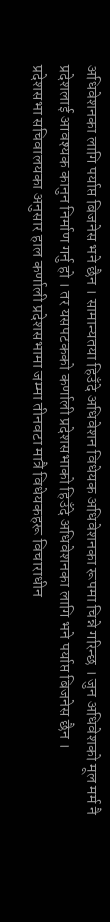अधिवेशनका लागि पर्याप्त बिजनेस भने छैन । सामान्यतया हिउँदे अधिवेशन विधेयक अधिवेशनका रूपमा चिन्ने गरिन्छ । जुन अधिवेशको मूल मर्म नै प्रदेशलाई आवश्यक कानुन निर्माण गर्नु हो । तर यसपटकको कर्णाली प्रदेशसभाको हिउँदे अधिवेशनका लागि भने पर्याप्त बिजनेस छैन ।
प्रदेशसभा सचिवालयका अनुसार हाल कर्णाली प्रदेशसभामा जम्मा तीनवटा मात्रै विधेयकहरू विचाराधीन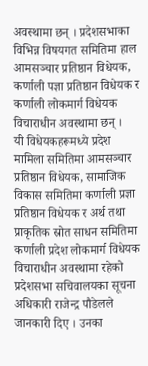अवस्थामा छन् । प्रदेशसभाका विभिन्न विषयगत समितिमा हाल आमसञ्चार प्रतिष्ठान विधेयक, कर्णाली पज्ञा प्रतिष्ठान विधेयक र कर्णाली लोकमार्ग विधेयक विचाराधीन अवस्थामा छन् ।
यी विधेयकहरूमध्ये प्रदेश मामिला समितिमा आमसञ्चार प्रतिष्ठान विधेयक, सामाजिक विकास समितिमा कर्णाली प्रज्ञा प्रतिष्ठान विधेयक र अर्थ तथा प्राकृतिक स्रोत साधन समितिमा कर्णाली प्रदेश लोकमार्ग विधेयक विचाराधीन अवस्थामा रहेको प्रदेशसभा सचिवालयका सूचना अधिकारी राजेन्द्र पौडेलले जानकारी दिए । उनका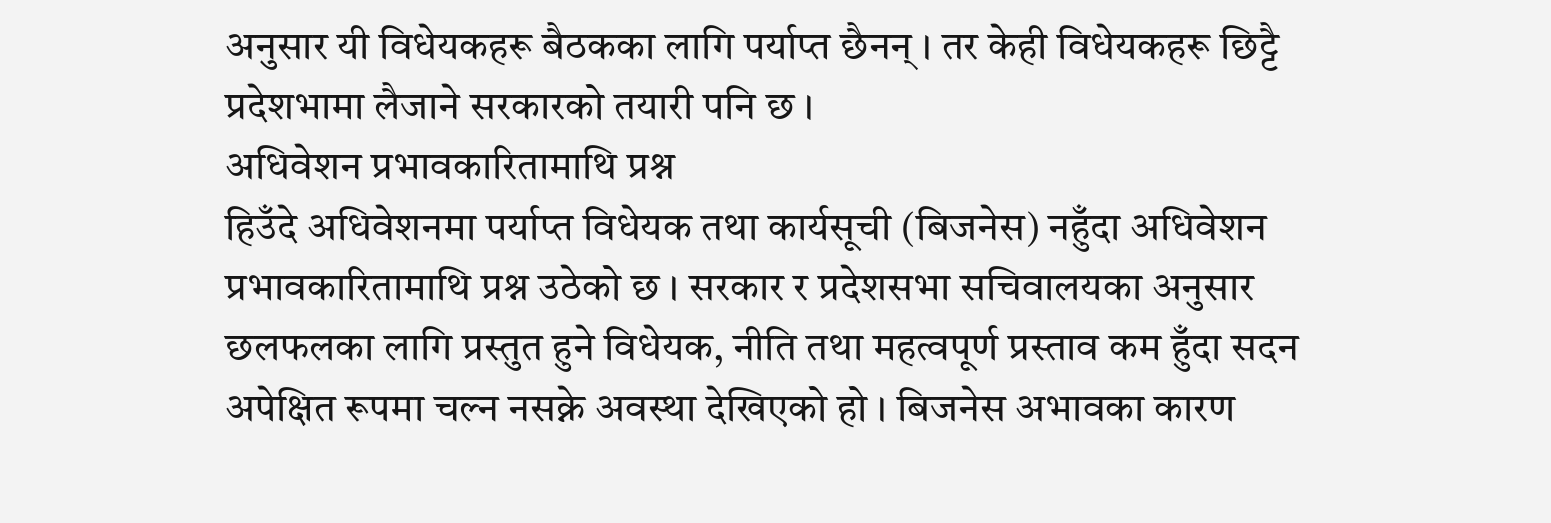अनुसार यी विधेयकहरू बैठकका लागि पर्याप्त छैनन् । तर केही विधेयकहरू छिट्टै प्रदेशभामा लैजाने सरकारको तयारी पनि छ ।
अधिवेशन प्रभावकारितामाथि प्रश्न
हिउँदे अधिवेशनमा पर्याप्त विधेयक तथा कार्यसूची (बिजनेस) नहुँदा अधिवेशन प्रभावकारितामाथि प्रश्न उठेको छ । सरकार र प्रदेशसभा सचिवालयका अनुसार छलफलका लागि प्रस्तुत हुने विधेयक, नीति तथा महत्वपूर्ण प्रस्ताव कम हुँदा सदन अपेक्षित रूपमा चल्न नसक्ने अवस्था देखिएको हो । बिजनेस अभावका कारण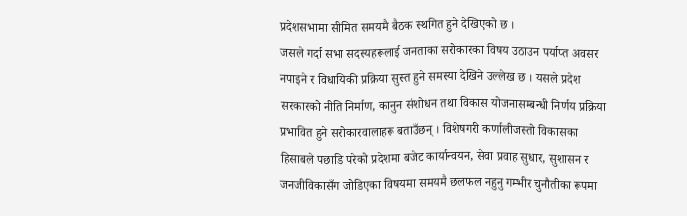प्रदेशसभामा सीमित समयमै बैठक स्थगित हुने देखिएको छ ।
जसले गर्दा सभा सदस्यहरूलाई जनताका सरोकारका विषय उठाउन पर्याप्त अवसर नपाइने र विधायिकी प्रक्रिया सुस्त हुने समस्या देखिने उल्लेख छ । यसले प्रदेश सरकारको नीति निर्माण, कानुन संशोधन तथा विकास योजनासम्बन्धी निर्णय प्रक्रिया प्रभावित हुने सरोकारवालाहरू बताउँछन् । विशेषगरी कर्णालीजस्तो विकासका हिसाबले पछाडि परेको प्रदेशमा बजेट कार्यान्वयन, सेवा प्रवाह सुधार, सुशासन र जनजीविकासँग जोडिएका विषयमा समयमै छलफल नहुनु गम्भीर चुनौतीका रूपमा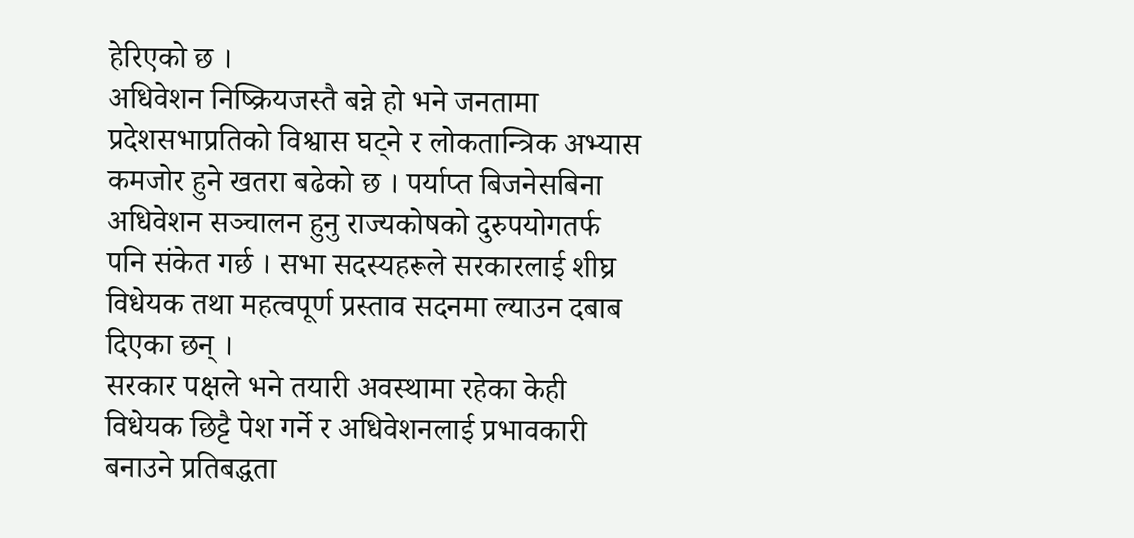हेरिएको छ ।
अधिवेशन निष्क्रियजस्तै बन्ने हो भने जनतामा प्रदेशसभाप्रतिको विश्वास घट्ने र लोकतान्त्रिक अभ्यास कमजोर हुने खतरा बढेको छ । पर्याप्त बिजनेसबिना अधिवेशन सञ्चालन हुनु राज्यकोषको दुरुपयोगतर्फ पनि संकेत गर्छ । सभा सदस्यहरूले सरकारलाई शीघ्र विधेयक तथा महत्वपूर्ण प्रस्ताव सदनमा ल्याउन दबाब दिएका छन् ।
सरकार पक्षले भने तयारी अवस्थामा रहेका केही विधेयक छिट्टै पेश गर्ने र अधिवेशनलाई प्रभावकारी बनाउने प्रतिबद्धता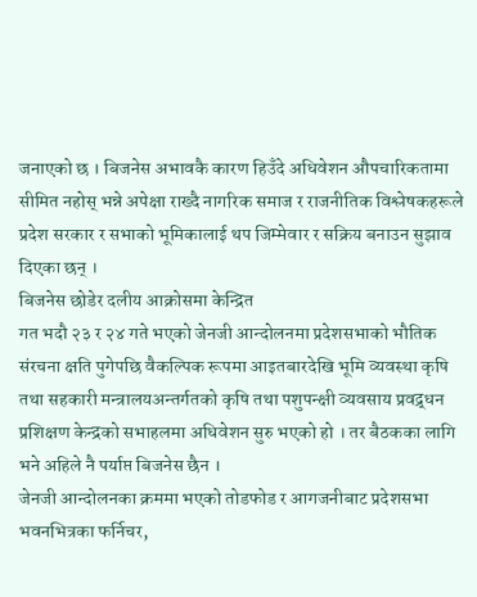जनाएको छ । बिजनेस अभावकै कारण हिउँदे अधिवेशन औपचारिकतामा सीमित नहोस् भन्ने अपेक्षा राख्दै नागरिक समाज र राजनीतिक विश्लेषकहरूले प्रदेश सरकार र सभाको भूमिकालाई थप जिम्मेवार र सक्रिय बनाउन सुझाव दिएका छन् ।
बिजनेस छोडेर दलीय आक्रोसमा केन्द्रित
गत भदौ २३ र २४ गते भएको जेनजी आन्दोलनमा प्रदेशसभाको भौतिक संरचना क्षति पुगेपछि वैकल्पिक रूपमा आइतबारदेखि भूमि व्यवस्था कृषि तथा सहकारी मन्त्रालयअन्तर्गतको कृषि तथा पशुपन्क्षी व्यवसाय प्रवद्र्धन प्रशिक्षण केन्द्रको सभाहलमा अधिवेशन सुरु भएको हो । तर बैठकका लागि भने अहिले नै पर्याप्त बिजनेस छैन ।
जेनजी आन्दोलनका क्रममा भएको तोडफोड र आगजनीबाट प्रदेशसभा भवनभित्रका फर्निचर,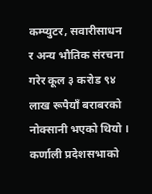कम्प्युटर, सवारीसाधन र अन्य भौतिक संरचना गरेर कूल ३ करोड ९४ लाख रूपैयाँ बराबरको नोक्सानी भएको थियो । कर्णाली प्रदेशसभाको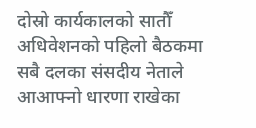दोस्रो कार्यकालको सातौँ अधिवेशनको पहिलो बैठकमा सबै दलका संसदीय नेताले आआफ्नो धारणा राखेका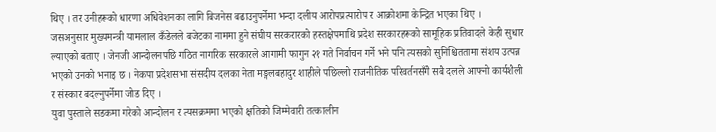थिए । तर उनीहरूको धारणा अधिवेशनका लागि बिजनेस बढाउनुपर्नेमा भन्दा दलीय आरोपप्रत्यारोप र आक्रोशमा केन्द्रित भएका थिए ।
जसअनुसार मुख्यमन्त्री यामलाल कँडेलले बजेटका नाममा हुने संघीय सरकरारको हस्तक्षेपमाथि प्रदेश सरकारहरूको सामूहिक प्रतिवादले केही सुधार ल्याएको बताए । जेनजी आन्दोलनपछि गठित नागरिक सरकारले आगामी फागुन २१ गते निर्वाचन गर्ने भने पनि त्यसको सुनिश्चिततामा संशय उत्पन्न भएको उनको भनाइ छ । नेकपा प्रदेशसभा संसदीय दलका नेता मङ्गलबहादुर शाहीले पछिल्लो राजनीतिक परिवर्तनसँगै सबै दलले आफ्नो कार्यशैली र संस्कार बदल्नुपर्नेमा जोड दिए ।
युवा पुस्ताले सडकमा गरेको आन्दोलन र त्यसक्रममा भएको क्षतिको जिम्मेवारी तत्कालीन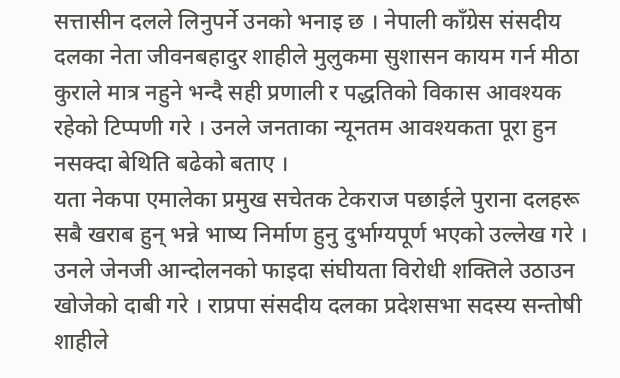सत्तासीन दलले लिनुपर्ने उनको भनाइ छ । नेपाली काँग्रेस संसदीय दलका नेता जीवनबहादुर शाहीले मुलुकमा सुशासन कायम गर्न मीठा कुराले मात्र नहुने भन्दै सही प्रणाली र पद्धतिको विकास आवश्यक रहेको टिप्पणी गरे । उनले जनताका न्यूनतम आवश्यकता पूरा हुन नसक्दा बेथिति बढेको बताए ।
यता नेकपा एमालेका प्रमुख सचेतक टेकराज पछाईले पुराना दलहरू सबै खराब हुन् भन्ने भाष्य निर्माण हुनु दुर्भाग्यपूर्ण भएको उल्लेख गरे । उनले जेनजी आन्दोलनको फाइदा संघीयता विरोधी शक्तिले उठाउन खोजेको दाबी गरे । राप्रपा संसदीय दलका प्रदेशसभा सदस्य सन्तोषी शाहीले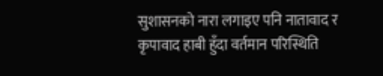सुशासनको नारा लगाइए पनि नातावाद र कृपावाद हाबी हुँदा वर्तमान परिस्थिति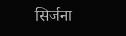सिर्जना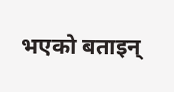भएको बताइन्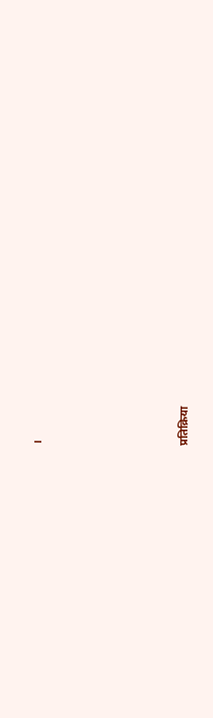।








प्रतिक्रिया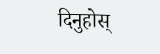दिनुहोस्